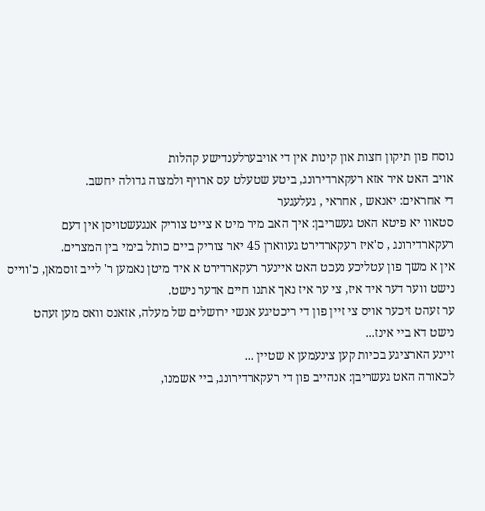נוסח פון תיקון חצות און קינות אין די אויבערלענדישע קהלות
אויב האט איר אזא רעקארדירונג, ביטע שטעלט עס ארויף ולמצוה גדולה יחשב.
די אחראים: יאנאש , אחראי , געלעגער
סטאוו יא פיטא האט געשריבן: איך האב מיר מיט א צייט צוריק אנגעשטויסן אין דעם רעקארדירונג , ס'איז רעקארדירט געווארן 45 יאר צוריק ביים כותל בימי בין המצרים.
אין א משך פון עטליכע נעכט האט איינער רעקארדירט א איד מיטן נאמען ר' לייב זוסמאן, כ'ווייס נישט ווער דער איד איז, צי ער איז נאך אתנו חיים אדער נישט.
ער זעהט זיכער אויס צי זיין פון די ריכטיגע אנשי ירושלים של מעלה, אזאנס וואס מען זעהט נישט דא ביי אינז...
זיינע הארציגע בכיות קען צינעמען א שטיין ...
לכאורה האט געשריבן: אנהייב פון די רעקארדירונג, ביי אשמנו,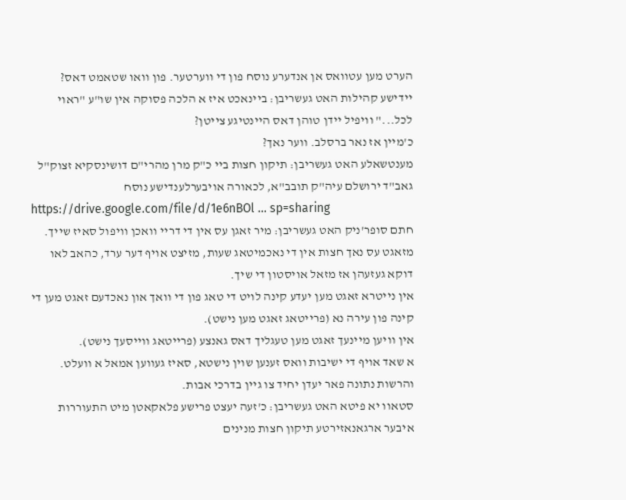הערט מען עטוואס אן אנדערע נוסח פון די ווערטער. פון וואו שטאמט דאס?
יידישע קהילות האט געשריבן: ביינאכט איז א הלכה פסוקה אין שו"ע "ראוי לכל..." וויפיל יידן טוהן דאס היינטיגע צייטן?
כ'מיין אז נאר ברסלב. ווער נאך?
מענטשאלע האט געשריבן: תיקון חצות ביי כ"ק מרן מהרי"ם דושינסקיא זצוק"ל גאב"ד ירושלם עיה"ק תובב"א, לכאורה אויבערלענדישע נוסח
https://drive.google.com/file/d/1e6nBOl ... sp=sharing
חתם סופר'ניק האט געשריבן: מיר זאגן עס אין די דריי וואכן וויפול סאיז שייך.
מזאגט עס נאך חצות אין די נאכמיטאג שעות, מזיצט אויף דער ערד, כהאב לאו דוקא געזעהן אז מזאל אויסטון די שיך.
אין נייטרא זאגט מען יעדע קינה לויט די טאג פון די וואך און נאכדעם זאגט מען די קינה פון עירה נא (פרייטאג זאגט מען נישט).
אין וויען מיינעך זאגט מען טעגליך דאס גאנצע (פרייטאג ווייסעך נישט).
א שאד אויף די ישיבות וואס זענען שוין נישטא, סאיז געווען אמאל א וועלט.
והרשות נתונה פאר יעדן יחיד צו גיין בדרכי אבות.
סטאוו יא פיטא האט געשריבן: כ'זעה יעצט פרישע פלאקאטן מיט התעוררות איבער ארגאנאזירטע תיקון חצות מנינים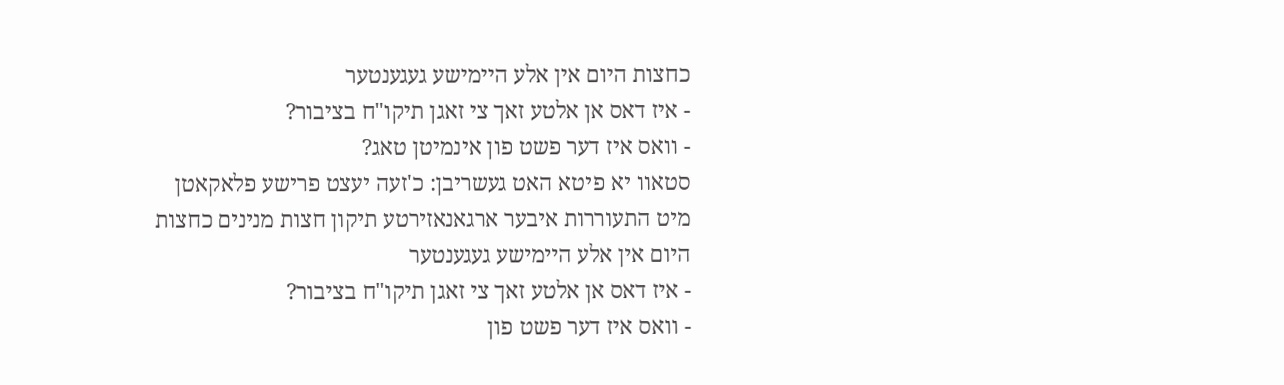כחצות היום אין אלע היימישע געגענטער
- איז דאס אן אלטע זאך צי זאגן תיקו"ח בציבור?
- וואס איז דער פשט פון אינמיטן טאג?
סטאוו יא פיטא האט געשריבן: כ'זעה יעצט פרישע פלאקאטן מיט התעוררות איבער ארגאנאזירטע תיקון חצות מנינים כחצות היום אין אלע היימישע געגענטער
- איז דאס אן אלטע זאך צי זאגן תיקו"ח בציבור?
- וואס איז דער פשט פון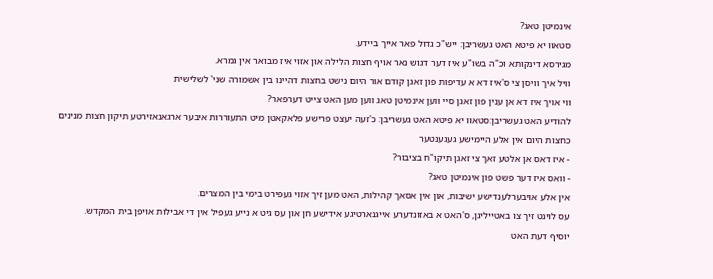אינמיטן טאג?
סטאוו יא פיטא האט געשריבן: ייש"כ גדול פאר אייך ביידע.
מגירסא דינקותא וכ"ה בשו"ע איז דער דגוש נאר אויף חצות הלילה און אזוי איז מבואר אין גמרא.
וויל איך וויסן צי ס'איז דא א עדיפות פון זאגן קודם אור היום נישט בחצות דהיינו בין אשמורה שני' לשלישית
ווי אויך איז דא אן ענין פון זאגן סיי ווען אינמיטן טאג ווען מען האט צייט דערפאר?
להודיע האט געשריבן:סטאוו יא פיטא האט געשריבן: כ'זעה יעצט פרישע פלאקאטן מיט התעוררות איבער ארגאנאזירטע תיקון חצות מנינים כחצות היום אין אלע היימישע געגענטער
- איז דאס אן אלטע זאך צי זאגן תיקו"ח בציבור?
- וואס איז דער פשט פון אינמיטן טאג?
אין אלע אויבערלענדישע ישיבות, און אין אסאך קהילות, האט מען זיך אזוי געפירט בימי בין המצרים.
עס לוינט זיך צו באטייליגן, ס'האט א באזונדערע אייגנארטיגע אידישע חן און עס גיט א נייע געפיל אין די אבילות אויפן בית המקדש.
יוסיף דעת האט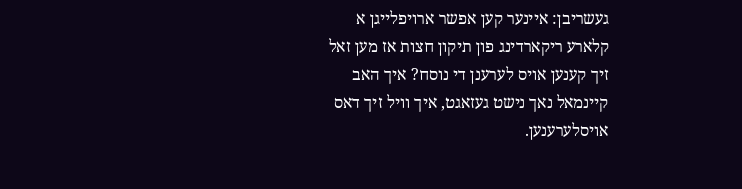געשריבן: איינער קען אפשר ארויפלייגן א קלארע ריקארדינג פון תיקון חצות אז מען זאל זיך קענען אויס לערענן די נוסח? איך האב קיינמאל נאך נישט געזאגט, איך וויל זיך דאס אויסלערענען.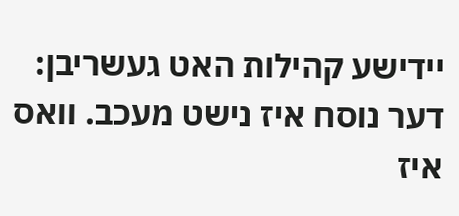יידישע קהילות האט געשריבן: דער נוסח איז נישט מעכב. וואס איז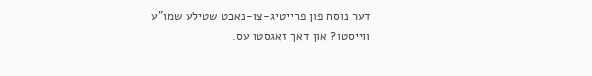דער נוסח פון פרייטיג-צו-נאכט שטילע שמו"ע ווייסטו? און דאך זאגסטו עס.